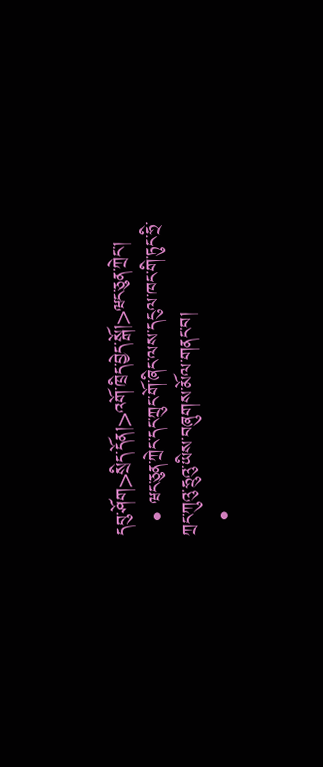དབུ་ཤོག>སྲིད་དོན།>འགོ་ཁྲིད་བྱེད་སྒོ།>ཝང་ཅུན་ཀྲེང་།
  • ཝང་ཅུན་ཀྲེང་དང་ཀྲུང་གོ་ཞིང་ལས་དངུལ་ཁང་གི་ཏུང་ཧྲི་ཀྲང་ཀུའུ་ཧྲུའུ་ཡིས་བཞུགས་མོལ་གནང་བ།
  •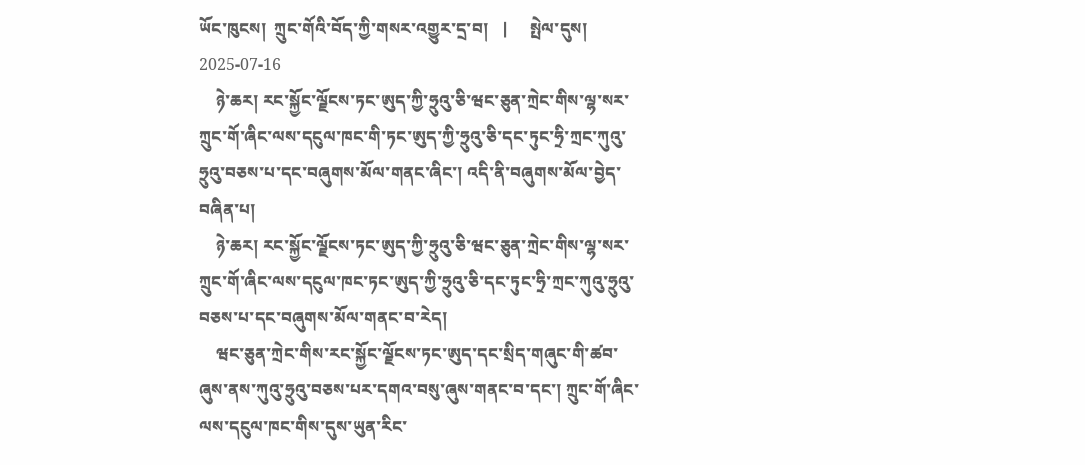ཡོང་ཁུངས།  ཀྲུང་གོའི་བོད་ཀྱི་གསར་འགྱུར་དྲ་བ།   |     སྤེལ་དུས།  2025-07-16
    ཉེ་ཆར། རང་སྐྱོང་ལྗོངས་ཏང་ཨུད་ཀྱི་ཧྲུའུ་ཅི་ཝང་ཅུན་ཀྲེང་གིས་ལྷ་སར་ཀྲུང་གོ་ཞིང་ལས་དངུལ་ཁང་གི་ཏང་ཨུད་ཀྱི་ཧྲུའུ་ཅི་དང་ཏུང་ཧྲི་ཀྲང་ཀུའུ་ཧྲུའུ་བཅས་པ་དང་བཞུགས་མོལ་གནང་ཞིང་། འདི་ནི་བཞུགས་མོལ་བྱེད་བཞིན་པ།
    ཉེ་ཆར། རང་སྐྱོང་ལྗོངས་ཏང་ཨུད་ཀྱི་ཧྲུའུ་ཅི་ཝང་ཅུན་ཀྲེང་གིས་ལྷ་སར་ཀྲུང་གོ་ཞིང་ལས་དངུལ་ཁང་ཏང་ཨུད་ཀྱི་ཧྲུའུ་ཅི་དང་ཏུང་ཧྲི་ཀྲང་ཀུའུ་ཧྲུའུ་བཅས་པ་དང་བཞུགས་མོལ་གནང་བ་རེད།
    ཝང་ཅུན་ཀྲེང་གིས་རང་སྐྱོང་ལྗོངས་ཏང་ཨུད་དང་སྲིད་གཞུང་གི་ཚབ་ཞུས་ནས་ཀུའུ་ཧྲུའུ་བཅས་པར་དགའ་བསུ་ཞུས་གནང་བ་དང་། ཀྲུང་གོ་ཞིང་ལས་དངུལ་ཁང་གིས་དུས་ཡུན་རིང་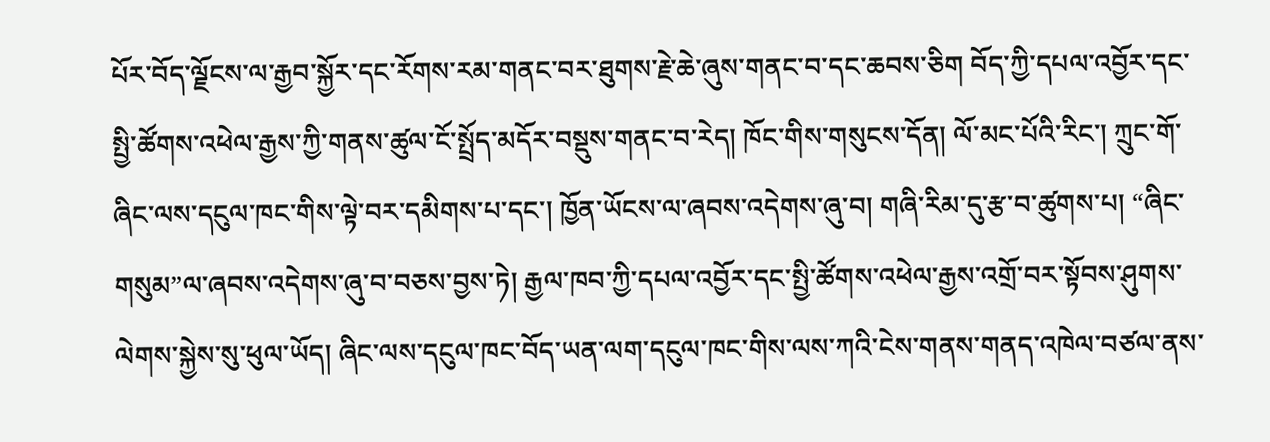པོར་བོད་ལྗོངས་ལ་རྒྱབ་སྐྱོར་དང་རོགས་རམ་གནང་བར་ཐུགས་རྗེ་ཆེ་ཞུས་གནང་བ་དང་ཆབས་ཅིག བོད་ཀྱི་དཔལ་འབྱོར་དང་སྤྱི་ཚོགས་འཕེལ་རྒྱས་ཀྱི་གནས་ཚུལ་ངོ་སྤྲོད་མདོར་བསྡུས་གནང་བ་རེད། ཁོང་གིས་གསུངས་དོན། ལོ་མང་པོའི་རིང་། ཀྲུང་གོ་ཞིང་ལས་དངུལ་ཁང་གིས་ལྟེ་བར་དམིགས་པ་དང་། ཁྱོན་ཡོངས་ལ་ཞབས་འདེགས་ཞུ་བ། གཞི་རིམ་དུ་རྩ་བ་ཚུགས་པ། “ཞིང་གསུམ”ལ་ཞབས་འདེགས་ཞུ་བ་བཅས་བྱས་ཏེ། རྒྱལ་ཁབ་ཀྱི་དཔལ་འབྱོར་དང་སྤྱི་ཚོགས་འཕེལ་རྒྱས་འགྲོ་བར་སྟོབས་ཤུགས་ལེགས་སྐྱེས་སུ་ཕུལ་ཡོད། ཞིང་ལས་དངུལ་ཁང་བོད་ཡན་ལག་དངུལ་ཁང་གིས་ལས་ཀའི་ངེས་གནས་གནད་འཁེལ་བཙལ་ནས་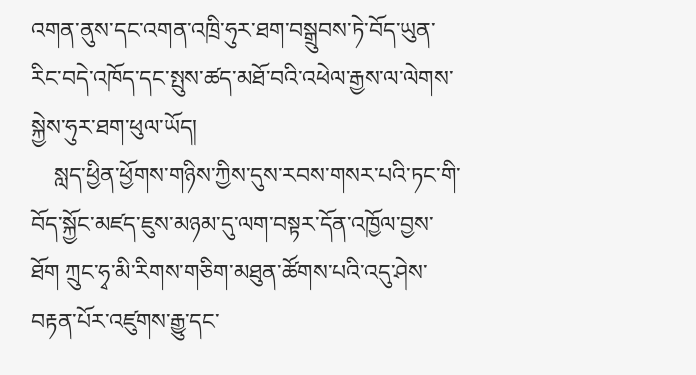འགན་ནུས་དང་འགན་འཁྲི་ཧུར་ཐག་བསྒྲུབས་ཏེ་བོད་ཡུན་རིང་བདེ་འཁོད་དང་སྤུས་ཚད་མཐོ་བའི་འཕེལ་རྒྱས་ལ་ལེགས་སྐྱེས་ཧུར་ཐག་ཕུལ་ཡོད།
    སླད་ཕྱིན་ཕྱོགས་གཉིས་ཀྱིས་དུས་རབས་གསར་པའི་ཏང་གི་བོད་སྐྱོང་མཛད་ཇུས་མཉམ་དུ་ལག་བསྟར་དོན་འཁྱོལ་བྱས་ཐོག ཀྲུང་ཧྭ་མི་རིགས་གཅིག་མཐུན་ཚོགས་པའི་འདུ་ཤེས་བརྟན་པོར་འཛུགས་རྒྱུ་དང་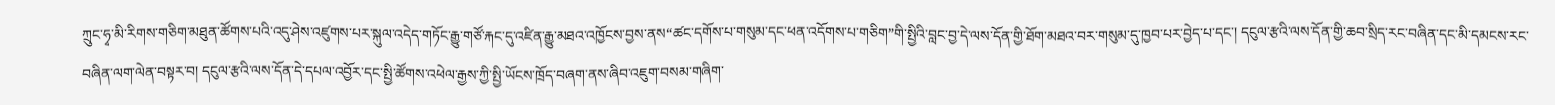ཀྲུང་ཧྭ་མི་རིགས་གཅིག་མཐུན་ཚོགས་པའི་འདུ་ཤེས་འཛུགས་པར་སྐུལ་འདེད་གཏོང་རྒྱུ་གཙོ་རྐང་དུ་འཛིན་རྒྱུ་མཐའ་འཁྱོངས་བྱས་ནས“ཚང་དགོས་པ་གསུམ་དང་ཕན་འདོགས་པ་གཅིག”གི་སྤྱིའི་བླང་བྱ་དེ་ལས་དོན་གྱི་ཐོག་མཐའ་བར་གསུམ་དུ་ཁྱབ་པར་བྱེད་པ་དང་། དངུལ་རྩའི་ལས་དོན་གྱི་ཆབ་སྲིད་རང་བཞིན་དང་མི་དམངས་རང་བཞིན་ལག་ལེན་བསྟར་བ། དངུལ་རྩའི་ལས་དོན་དེ་དཔལ་འབྱོར་དང་སྤྱི་ཚོགས་འཕེལ་རྒྱས་ཀྱི་སྤྱི་ཡོངས་ཁྲོད་བཞག་ནས་ཞིབ་འཇུག་བསམ་གཞིག་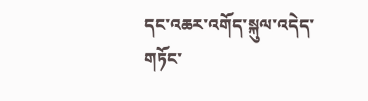དང་འཆར་འགོད་སྐུལ་འདེད་གཏོང་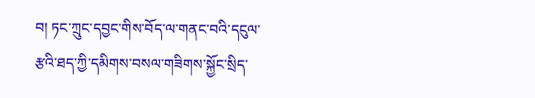བ། ཏང་ཀྲུང་དབྱང་གིས་བོད་ལ་གནང་བའི་དངུལ་རྩའི་ཐད་ཀྱི་དམིགས་བསལ་གཟིགས་སྐྱོང་སྲིད་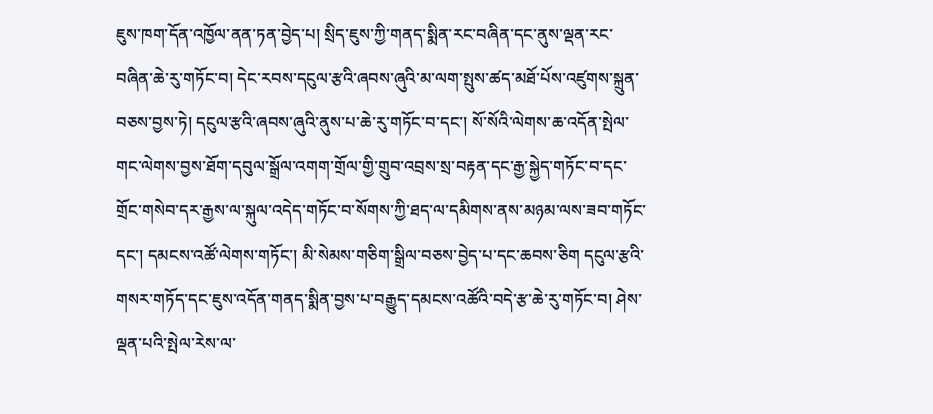ཇུས་ཁག་དོན་འཁྱོལ་ནན་ཏན་བྱེད་པ། སྲིད་ཇུས་ཀྱི་གནད་སྨིན་རང་བཞིན་དང་ནུས་ལྡན་རང་བཞིན་ཆེ་རུ་གཏོང་བ། དེང་རབས་དངུལ་རྩའི་ཞབས་ཞུའི་མ་ལག་སྤུས་ཚད་མཐོ་པོས་འཛུགས་སྐྲུན་བཅས་བྱས་ཏེ། དངུལ་རྩའི་ཞབས་ཞུའི་ནུས་པ་ཆེ་རུ་གཏོང་བ་དང་། སོ་སོའི་ལེགས་ཆ་འདོན་སྤེལ་གང་ལེགས་བྱས་ཐོག་དབུལ་སྒྲོལ་འགག་གྲོལ་གྱི་གྲུབ་འབྲས་སྲ་བརྟན་དང་རྒྱ་སྐྱེད་གཏོང་བ་དང་གྲོང་གསེབ་དར་རྒྱས་ལ་སྐུལ་འདེད་གཏོང་བ་སོགས་ཀྱི་ཐད་ལ་དམིགས་ནས་མཉམ་ལས་ཟབ་གཏོང་དང་། དམངས་འཚོ་ལེགས་གཏོང་། མི་སེམས་གཅིག་སྒྲིལ་བཅས་བྱེད་པ་དང་ཆབས་ཅིག དངུལ་རྩའི་གསར་གཏོད་དང་ཇུས་འདོན་གནད་སྨིན་བྱས་པ་བརྒྱུད་དམངས་འཚོའི་བདེ་རྩ་ཆེ་རུ་གཏོང་བ། ཤེས་ལྡན་པའི་སྤེལ་རེས་ལ་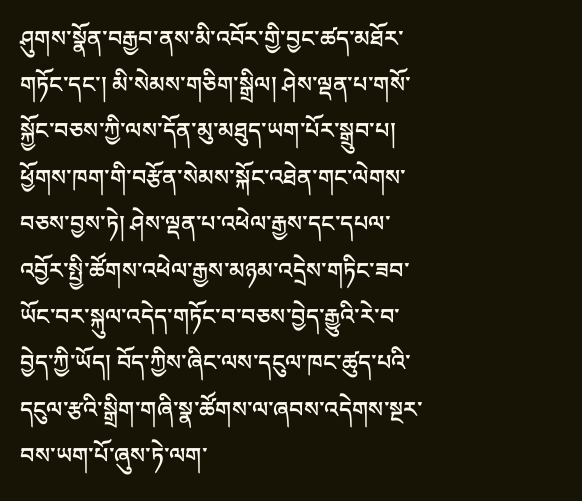ཤུགས་སྣོན་བརྒྱབ་ནས་མི་འབོར་གྱི་བྱང་ཚད་མཐོར་གཏོང་དང་། མི་སེམས་གཅིག་སྒྲིལ། ཤེས་ལྡན་པ་གསོ་སྐྱོང་བཅས་ཀྱི་ལས་དོན་མུ་མཐུད་ཡག་པོར་སྒྲུབ་པ། ཕྱོགས་ཁག་གི་བརྩོན་སེམས་སྐོང་འཐེན་གང་ལེགས་བཅས་བྱས་ཏེ། ཤེས་ལྡན་པ་འཕེལ་རྒྱས་དང་དཔལ་འབྱོར་སྤྱི་ཚོགས་འཕེལ་རྒྱས་མཉམ་འདྲེས་གཏིང་ཟབ་ཡོང་བར་སྐུལ་འདེད་གཏོང་བ་བཅས་བྱེད་རྒྱུའི་རེ་བ་བྱེད་ཀྱི་ཡོད། བོད་ཀྱིས་ཞིང་ལས་དངུལ་ཁང་ཚུད་པའི་དངུལ་རྩའི་སྒྲིག་གཞི་སྣ་ཚོགས་ལ་ཞབས་འདེགས་སྔར་བས་ཡག་པོ་ཞུས་ཏེ་ལག་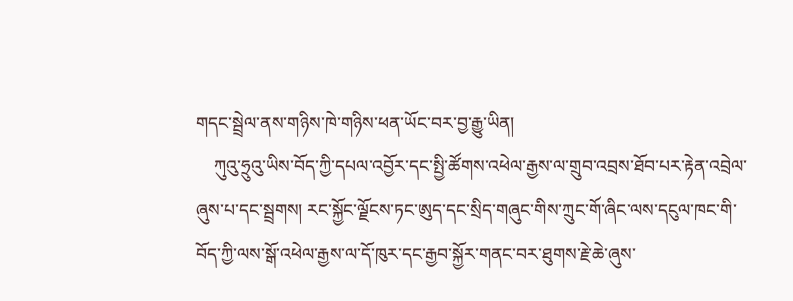གདང་སྦྲེལ་ནས་གཉིས་ཁེ་གཉིས་ཕན་ཡོང་བར་བྱ་རྒྱུ་ཡིན།
    ཀུའུ་ཧྲུའུ་ཡིས་བོད་ཀྱི་དཔལ་འབྱོར་དང་སྤྱི་ཚོགས་འཕེལ་རྒྱས་ལ་གྲུབ་འབྲས་ཐོབ་པར་རྟེན་འབྲེལ་ཞུས་པ་དང་སྦྲགས། རང་སྐྱོང་ལྗོངས་ཏང་ཨུད་དང་སྲིད་གཞུང་གིས་ཀྲུང་གོ་ཞིང་ལས་དངུལ་ཁང་གི་བོད་ཀྱི་ལས་སྒོ་འཕེལ་རྒྱས་ལ་དོ་ཁུར་དང་རྒྱབ་སྐྱོར་གནང་བར་ཐུགས་རྗེ་ཆེ་ཞུས་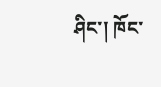ཤིང་། ཁོང་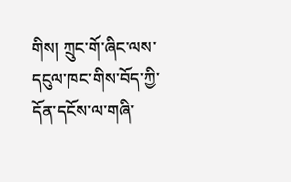གིས། ཀྲུང་གོ་ཞིང་ལས་དངུལ་ཁང་གིས་བོད་ཀྱི་དོན་དངོས་ལ་གཞི་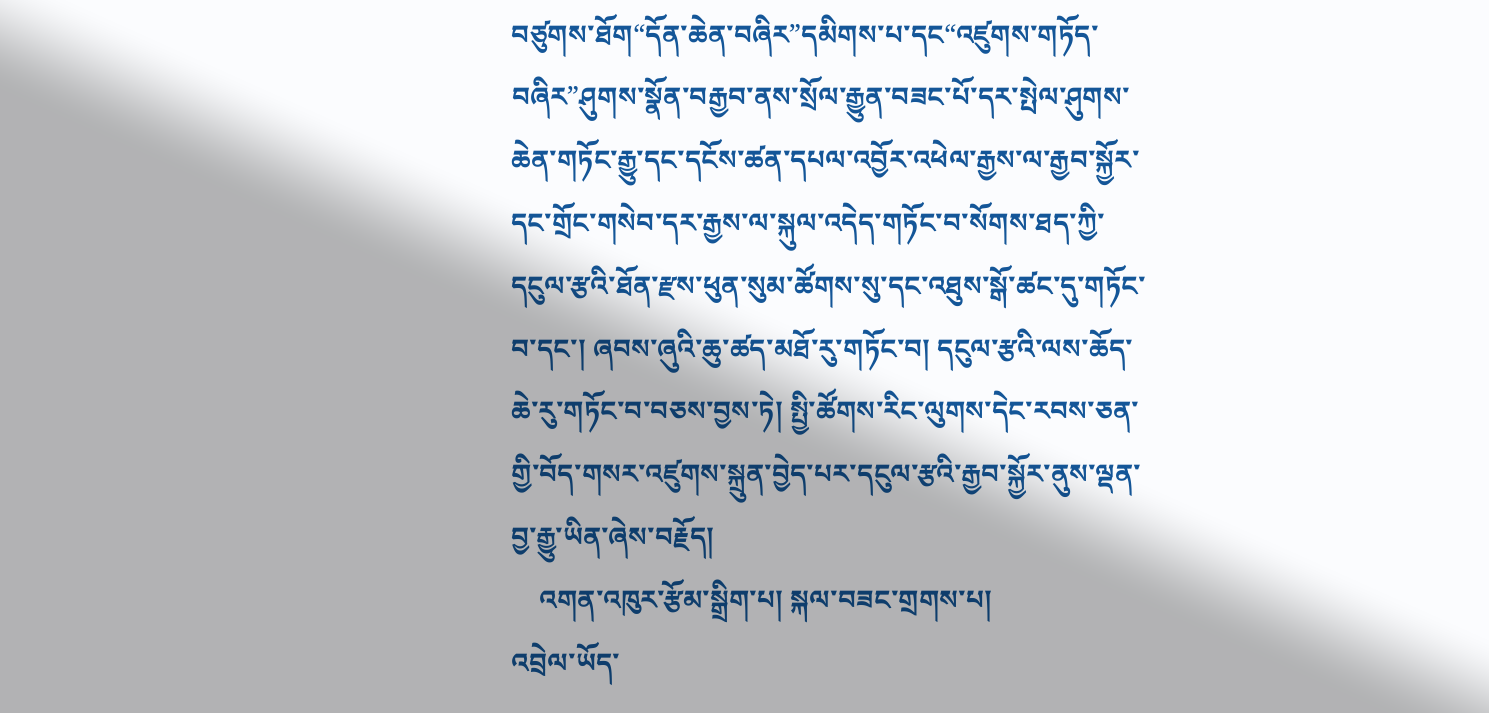བཙུགས་ཐོག“དོན་ཆེན་བཞིར”དམིགས་པ་དང“འཛུགས་གཏོད་བཞིར”ཤུགས་སྣོན་བརྒྱབ་ནས་སྲོལ་རྒྱུན་བཟང་པོ་དར་སྤེལ་ཤུགས་ཆེན་གཏོང་རྒྱུ་དང་དངོས་ཚན་དཔལ་འབྱོར་འཕེལ་རྒྱས་ལ་རྒྱབ་སྐྱོར་དང་གྲོང་གསེབ་དར་རྒྱས་ལ་སྐུལ་འདེད་གཏོང་བ་སོགས་ཐད་ཀྱི་དངུལ་རྩའི་ཐོན་རྫས་ཕུན་སུམ་ཚོགས་སུ་དང་འཐུས་སྒོ་ཚང་དུ་གཏོང་བ་དང་། ཞབས་ཞུའི་ཆུ་ཚད་མཐོ་རུ་གཏོང་བ། དངུལ་རྩའི་ལས་ཆོད་ཆེ་རུ་གཏོང་བ་བཅས་བྱས་ཏེ། སྤྱི་ཚོགས་རིང་ལུགས་དེང་རབས་ཅན་གྱི་བོད་གསར་འཛུགས་སྐྲུན་བྱེད་པར་དངུལ་རྩའི་རྒྱབ་སྐྱོར་ནུས་ལྡན་བྱ་རྒྱུ་ཡིན་ཞེས་བརྗོད།
    འགན་འཁུར་རྩོམ་སྒྲིག་པ། སྐལ་བཟང་གྲགས་པ།
འབྲེལ་ཡོད་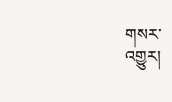གསར་འགྱུར།